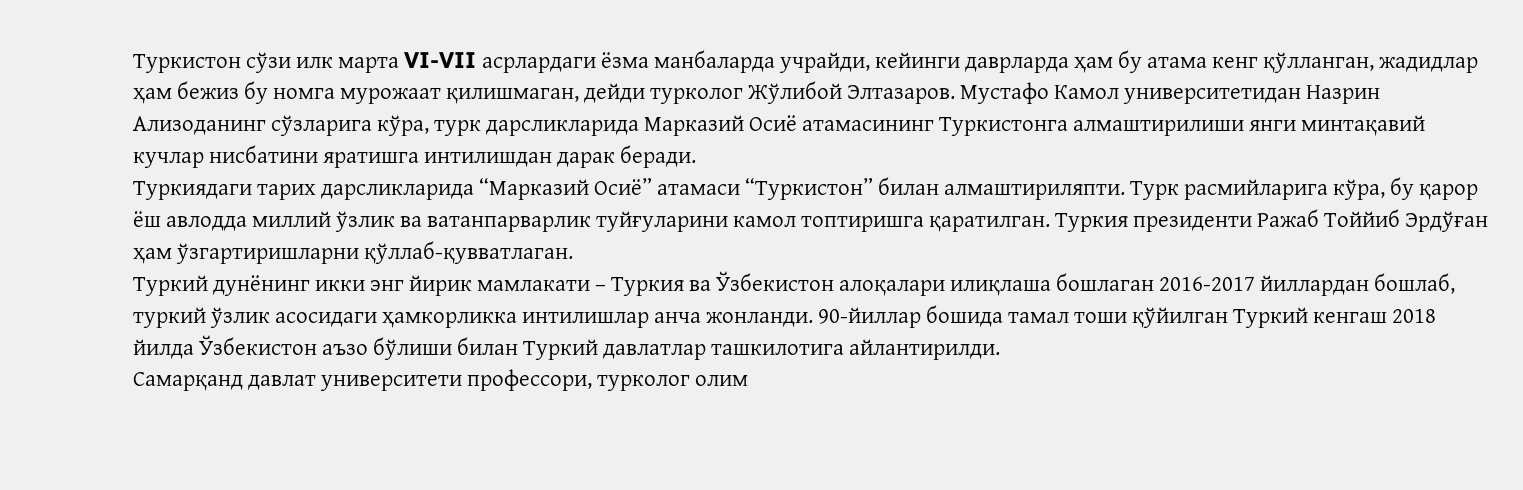Туркистон сўзи илк марта VI-VII асрлардаги ёзма манбаларда учрайди, кейинги даврларда ҳам бу атама кенг қўлланган, жадидлар ҳам бежиз бу номга мурожаат қилишмаган, дейди турколог Жўлибой Элтазаров. Мустафо Камол университетидан Назрин Ализоданинг сўзларига кўра, турк дарсликларида Марказий Осиё атамасининг Туркистонга алмаштирилиши янги минтақавий кучлар нисбатини яратишга интилишдан дарак беради.
Туркиядаги тарих дарсликларида “Марказий Осиё” атамаси “Туркистон” билан алмаштириляпти. Турк расмийларига кўра, бу қарор ёш авлодда миллий ўзлик ва ватанпарварлик туйғуларини камол топтиришга қаратилган. Туркия президенти Ражаб Тоййиб Эрдўған ҳам ўзгартиришларни қўллаб-қувватлаган.
Туркий дунёнинг икки энг йирик мамлакати – Туркия ва Ўзбекистон алоқалари илиқлаша бошлаган 2016-2017 йиллардан бошлаб, туркий ўзлик асосидаги ҳамкорликка интилишлар анча жонланди. 90-йиллар бошида тамал тоши қўйилган Туркий кенгаш 2018 йилда Ўзбекистон аъзо бўлиши билан Туркий давлатлар ташкилотига айлантирилди.
Самарқанд давлат университети профессори, турколог олим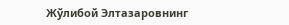Жўлибой Элтазаровнинг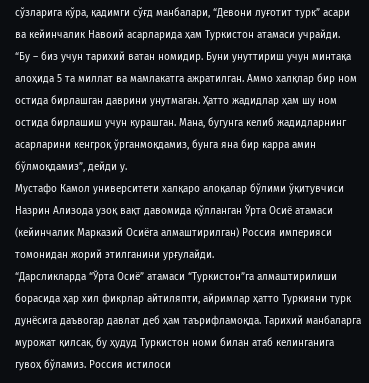сўзларига кўра, қадимги сўғд манбалари, “Девони луғотит турк” асари ва кейинчалик Навоий асарларида ҳам Туркистон атамаси учрайди.
“Бу – биз учун тарихий ватан номидир. Буни унуттириш учун минтақа алоҳида 5 та миллат ва мамлакатга ажратилган. Аммо халқлар бир ном остида бирлашган даврини унутмаган. Ҳатто жадидлар ҳам шу ном остида бирлашиш учун курашган. Мана, бугунга келиб жадидларнинг асарларини кенгроқ ўрганмоқдамиз, бунга яна бир карра амин бўлмоқдамиз”, дейди у.
Мустафо Камол университети халқаро алоқалар бўлими ўқитувчиси Назрин Ализода узоқ вақт давомида қўлланган Ўрта Осиё атамаси (кейинчалик Марказий Осиёга алмаштирилган) Россия империяси томонидан жорий этилганини урғулайди.
“Дарсликларда “Ўрта Осиё” атамаси “Туркистон”га алмаштирилиши борасида ҳар хил фикрлар айтиляпти, айримлар ҳатто Туркияни турк дунёсига даъвогар давлат деб ҳам таърифламоқда. Тарихий манбаларга мурожат қилсак, бу ҳудуд Туркистон номи билан атаб келинганига гувоҳ бўламиз. Россия истилоси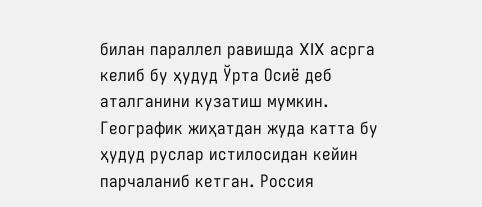билан параллел равишда XIX асрга келиб бу ҳудуд Ўрта Осиё деб аталганини кузатиш мумкин. Географик жиҳатдан жуда катта бу ҳудуд руслар истилосидан кейин парчаланиб кетган. Россия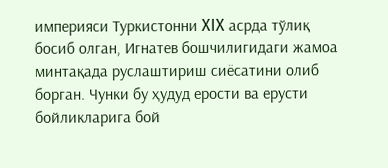империяси Туркистонни XIX асрда тўлиқ босиб олган, Игнатев бошчилигидаги жамоа минтақада руслаштириш сиёсатини олиб борган. Чунки бу ҳудуд ерости ва ерусти бойликларига бой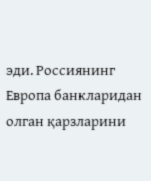эди. Россиянинг Европа банкларидан олган қарзларини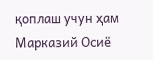қоплаш учун ҳам Марказий Осиё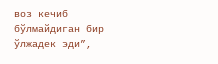воз кечиб бўлмайдиган бир ўлжадек эди”,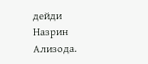дейди Назрин Ализода.